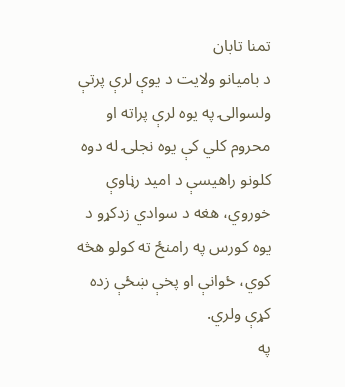تمنا تابان
د بامیانو ولایت د یوې لرې پرتې ولسوالۍ په یوه لرې پراته او محروم کلي کې یوه نجلۍ له دوه کلونو راهیسې د امید رڼاوې خوروي، هغه د سوادي زدکړو د یوه کورس په رامنځ ته کولو هڅه کوي، ځوانې او پخې ښځې زده کړې ولري.
په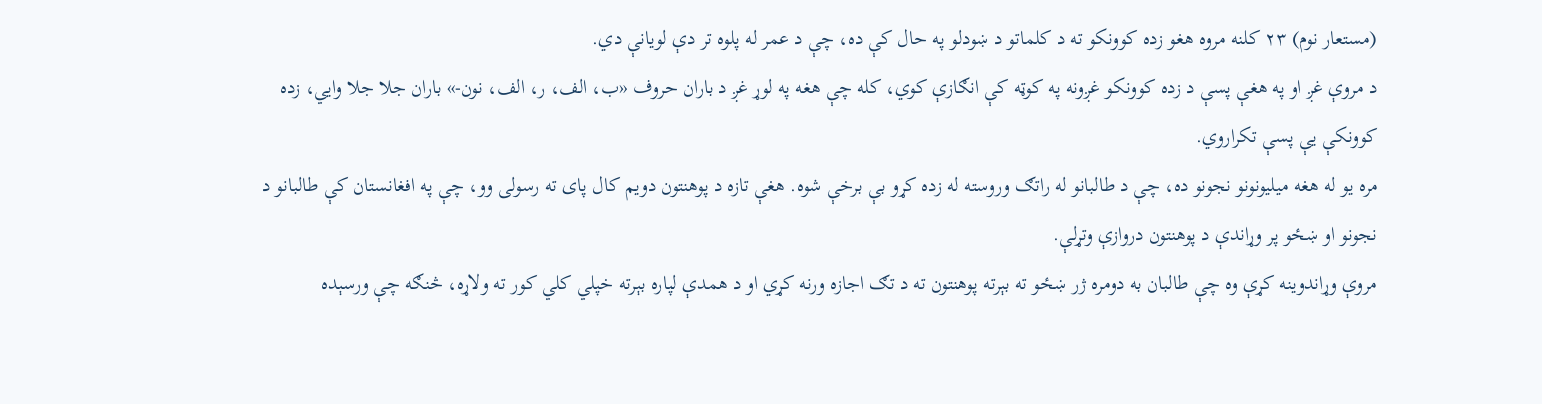(مستعار نوم) ۲۳ کلنه مروه هغو زده کوونکو ته د کلماتو د ښودلو په حال کې ده، چې د عمر له پلوه تر دې لویانې دي.
د مروې غږ او په هغې پسې د زده کوونکو غږونه په کوټه کې انګازې کوي، کله چې هغه په لوړ غږ د باران حروف «ب، الف، ر، الف، نون-» باران جلا جلا وايي، زده کوونکې یې پسې تکراروي.
مره یو له هغه میلیونونو نجونو ده، چې د طالبانو له راتګ وروسته له زده کړو بې برخې شوه. هغې تازه د پوهنتون دویم کال پای ته رسولی وو، چې په افغانستان کې طالبانو د نجونو او ښځو پر وړاندې د پوهنتون دروازې وتړلې.
مروې وړاندوینه کړې وه چې طالبان به دومره ژر ښځو ته بېرته پوهنتون ته د تګ اجازه ورنه کړي او د همدې لپاره بېرته خپلي کلي کور ته ولاړه، څنګه چې ورسېده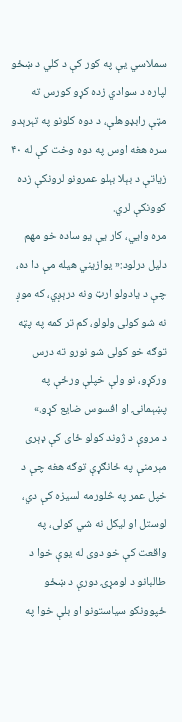سملاسي یې په کور کې د کلي د ښځو لپاره د سوادي زده کړو کورس ته مټې رابډوهلې، د دوه کلونو په تېرېدو سره هغه اوس په دوه وخت کې له ۴۰ زیاتې د بېلا بېلو عمرونو لرونکې زده کوونکې لري.
مره وايي، کار یې یو ساده خو مهم دلیل درلود:« یوازیني هیله مې دا ده، چې د یادولو ارټ ونه درېږي، که موږ نه شو کولی ولولو، کم تر کمه په پټه توګه خو کولی شو نورو ته درس ورکړو، نو ولې خپلې ورځې په پښېمانۍ او افسوس ضایع کړو.»
د مروې د ژوند کولو ځای کې ډېری مېرمنې په ځانګړې توګه هغه چې د خپل عمر په څلورمه لسیزه کې دي، لوستل او لیکل نه شي کولی، په واقعت کې خو دوی له یوې خوا د طالبانو د لومړۍ دورې د ښځو ځپوونکو سیاستونو او بلې خوا په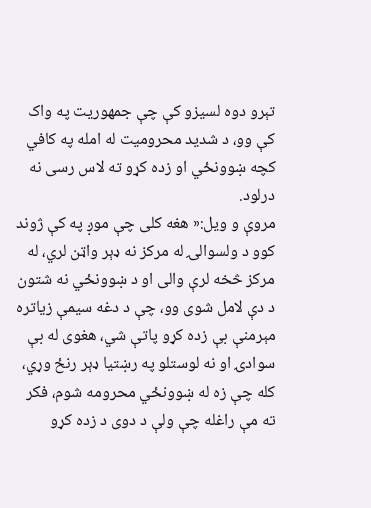تېرو دوه لسیزو کې چې جمهوریت په واک کې وو، د شدید محرومیت له امله په کافي کچه ښوونځي او زده کړو ته لاس رسی نه درلود.
مروې و ویل:« هغه کلی چې موږ په کې ژوند کوو د ولسوالۍ له مرکز نه ډېر واټن لري، له مرکز څخه لرې والی او د ښوونځي نه شتون د دې لامل شوی وو، چې د دغه سیمې زیاتره مېرمنې بې زده کړو پاتې شي، هغوی له بې سوادۍ او نه لوستلو په رښتیا ډېر رنځ وړي، کله چې زه له ښوونځي محرومه شوم، فکر ته مې راغله چې ولې د دوی د زده کړو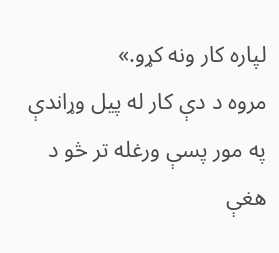لپاره کار ونه کړو.»
مروه د دې کار له پيل وړاندې په مور پسې ورغله تر څو د هغې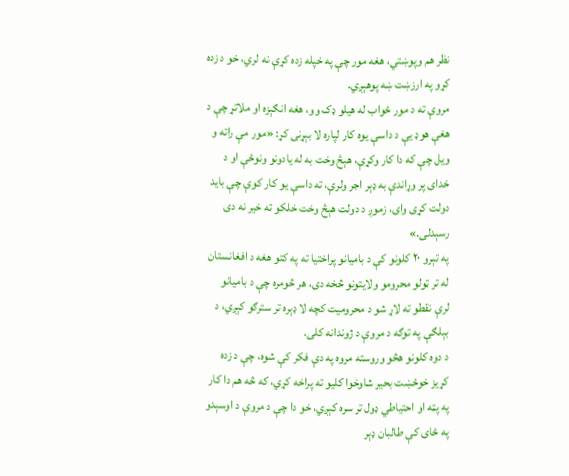نظر هم وپوښتي، هغه مور چې په خپله زده کړې نه لري، خو د زده کړو په ارزښت ښه پوهېږي.
مروې ته د مور ځواب له هیلو ډک وو، هغه انګېزه او ملاتړ چې د هغې هوډ یې د داسې یوه کار لپاره لا بېړنی کړ: «مور مې راته و ویل چې که دا کار وکړې، هېڅ وخت به له یادونو ونوځې او د خدای پر وړاندې به ډېر اجر ولرې، ته داسې یو کار کوې چې باید دولت کړی وای، زموږ د دولت هېڅ وخت خلکو ته خیر نه دی رسېدلی.»
په تېرو ۲۰ کلونو کې د بامیانو پراختیا ته په کتو هغه د افغانستان له تر ټولو محرومو ولایتونو څخه دی، هر څومره چې د بامیانو لرې نقطو ته لاړ شو د محرومیت کچه لا ډېره تر سترګو کېږي، د بېلګې په توګه د مروې د ژوندانه کلی.
د دوه کلونو هڅو وروسته مروه په دې فکر کې شوه، چې د زده کړیز خوځښت بحیر شاوخوا کلیو ته پراخه کړي، که څه هم دا کار په پټه او احتیاطي ډول تر سره کېږي، خو دا چې د مروې د اوسېدو په ځای کې طالبان ډېر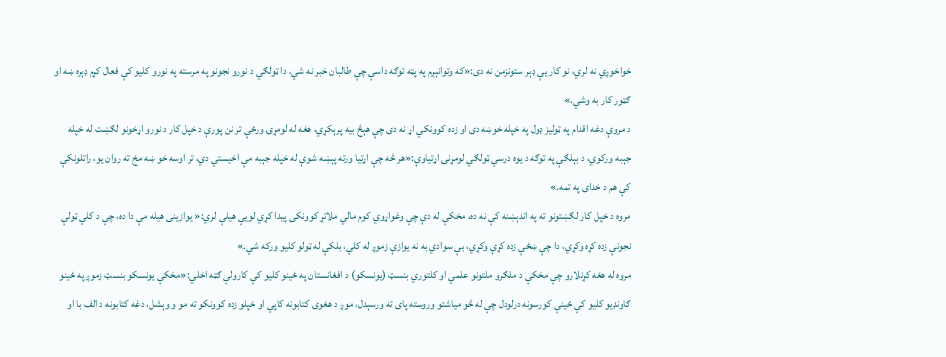خواخوږي نه لري، نو کار یې ډېر ستونزمن نه دی:«که وتوانېږم په پټه توګه داسې چې طالبان خبر نه شي، دا ټولګي د نورو نجونو په مرسته په نورو کلیو کې فعال کړم ډېره ښه او ګټور کار به وشي.»
د مروې دغه اقدام په ټولیز ډول په خپله خوښه دی او زده کوونکي اړ نه دی چې هېڅ بیه پرېکړي، هغه له لومړۍ ورځې تر نن پورې د خپل کار د نورو اړخونو لګښت له خپله جېبه ورکوي، د بېلګې په توګه د یوه درسي ټولګي لومړنۍ اړتیاوې:«هر څه چې اړتیا ورته پېښه شوې له خپله جېبه مې اخیستي دي، تر اوسه خو ښه مخ ته روان یو، راتلونکې کې هم د خدای په تمه.»
مروه د خپل کار لګښتونو ته په اندېښنه کې نه ده، مخکې له دې چې وغواړوي کوم مالي ملاتړ کوونکی پیدا کړي لویې هیلې لري:« یوازینی هیله مې دا ده، چې د کلي ټولې نجونې زده کړه وکړي، دا چې ښځې زده کړې وکړي، بې سوادي به نه یوازې زموږ له کلي، بلکې له ټولو کلیو ورکه شي.»
مروه له هغه کړنلارو چې مخکې د ملګرو ملتونو علمي او کلتوري بنسټ (یونسکو) د افغانستان په ځینو کلیو کې کارولې ګټه اخلي:«مخکې یونسکو بنسټ زموږ په ځینو ګاونډیو کلیو کې ځینې کورسونه درلودل چې له څو میاشتو وروسته پای ته ورسېدل، موږ د هغوی کتابونه کاپي او خپلو زده کوونکو ته مو و وېشل، دغه کتابونه د الف با او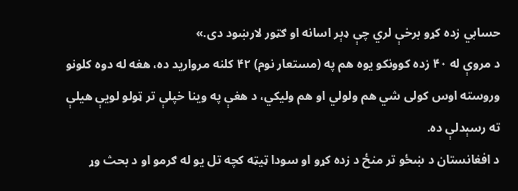حسابي زده کړو برخې لري چې ډېر اسانه او ګټور لارښود دی.»
د مروې له ۴۰ زده کوونکو یوه هم په (مستعار نوم) ۴۲ کلنه مروارید ده، هغه له دوه کلونو وروسته اوس کولی شي هم ولولي او هم ولیکي، د هغې په وینا خپلې تر ټولو لویې هیلې ته رسېدلې ده.
د افغانستان د ښځو تر منځ د زده کړو او سودا ټيټه کچه تل یو له ګرمو او د بحث وړ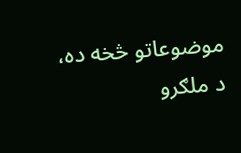موضوعاتو څخه ده، د ملګرو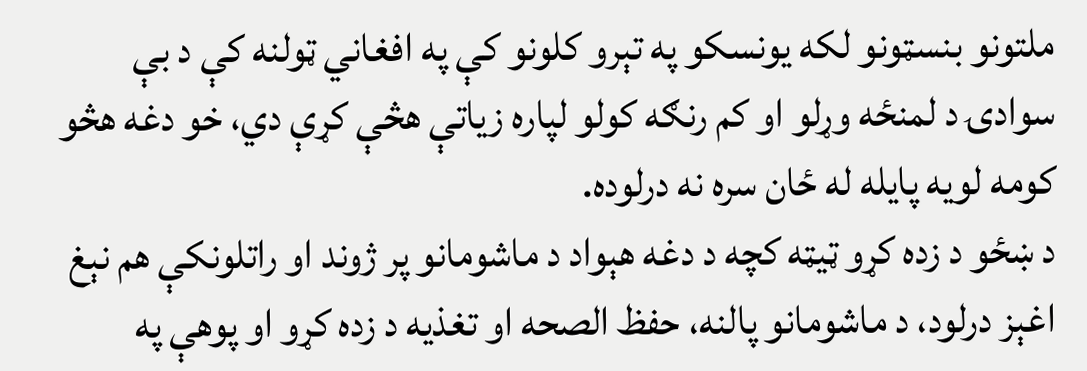ملتونو بنسټونو لکه یونسکو په تېرو کلونو کې په افغاني ټولنه کې د بې سوادۍ د لمنځه وړلو او کم رنګه کولو لپاره زیاتې هڅې کړې دي، خو دغه هڅو کومه لویه پایله له ځان سره نه درلوده.
د ښځو د زده کړو ټيټه کچه د دغه هېواد د ماشومانو پر ژوند او راتلونکې هم نېغ اغېز درلود، د ماشومانو پالنه، حفظ الصحه او تغذیه د زده کړو او پوهې په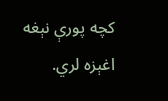کچه پورې نېغه اغېزه لري.